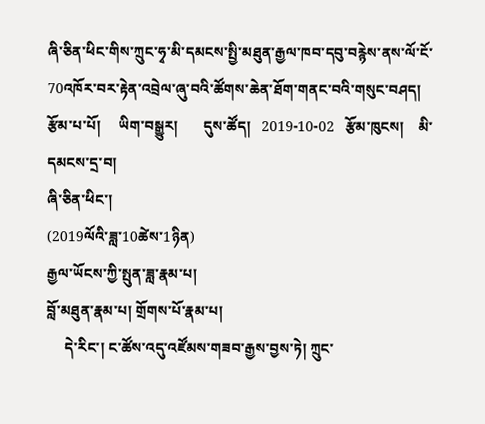ཞི་ཅིན་ཕིང་གིས་ཀྲུང་ཧྭ་མི་དམངས་སྤྱི་མཐུན་རྒྱལ་ཁབ་དབུ་བརྙེས་ནས་ལོ་ངོ་70འཁོར་བར་རྟེན་འབྲེལ་ཞུ་བའི་ཚོགས་ཆེན་ཐོག་གནང་བའི་གསུང་བཤད།
རྩོམ་པ་པོ།     ཡིག་བསྒྱུར།       དུས་ཚོད།   2019-10-02   རྩོམ་ཁུངས།    མི་དམངས་དྲ་བ།
ཞི་ཅིན་ཕིང་།
(2019ལོའི་ཟླ་10ཚེས་1ཉིན)
རྒྱལ་ཡོངས་ཀྱི་སྤུན་ཟླ་རྣམ་པ།
བློ་མཐུན་རྣམ་པ། གྲོགས་པོ་རྣམ་པ།
     དེ་རིང་། ང་ཚོས་འདུ་འཛོམས་གཟབ་རྒྱས་བྱས་ཏེ། ཀྲུང་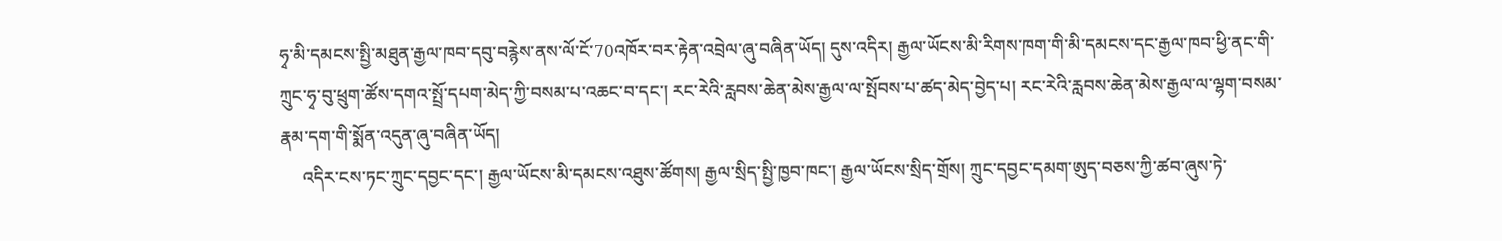ཧྭ་མི་དམངས་སྤྱི་མཐུན་རྒྱལ་ཁབ་དབུ་བརྙེས་ནས་ལོ་ངོ་70འཁོར་བར་རྟེན་འབྲེལ་ཞུ་བཞིན་ཡོད། དུས་འདིར། རྒྱལ་ཡོངས་མི་རིགས་ཁག་གི་མི་དམངས་དང་རྒྱལ་ཁབ་ཕྱི་ནང་གི་ཀྲུང་ཧྭ་བུ་ཕྲུག་ཚོས་དགའ་སྤྲོ་དཔག་མེད་ཀྱི་བསམ་པ་འཆང་བ་དང་། རང་རེའི་རླབས་ཆེན་མེས་རྒྱལ་ལ་སྤོབས་པ་ཚད་མེད་བྱེད་པ། རང་རེའི་རླབས་ཆེན་མེས་རྒྱལ་ལ་ལྷག་བསམ་རྣམ་དག་གི་སྨོན་འདུན་ཞུ་བཞིན་ཡོད།
     འདིར་ངས་ཏང་ཀྲུང་དབྱང་དང་། རྒྱལ་ཡོངས་མི་དམངས་འཐུས་ཚོགས། རྒྱལ་སྲིད་སྤྱི་ཁྱབ་ཁང་། རྒྱལ་ཡོངས་སྲིད་གྲོས། ཀྲུང་དབྱང་དམག་ཨུད་བཅས་ཀྱི་ཚབ་ཞུས་ཏེ་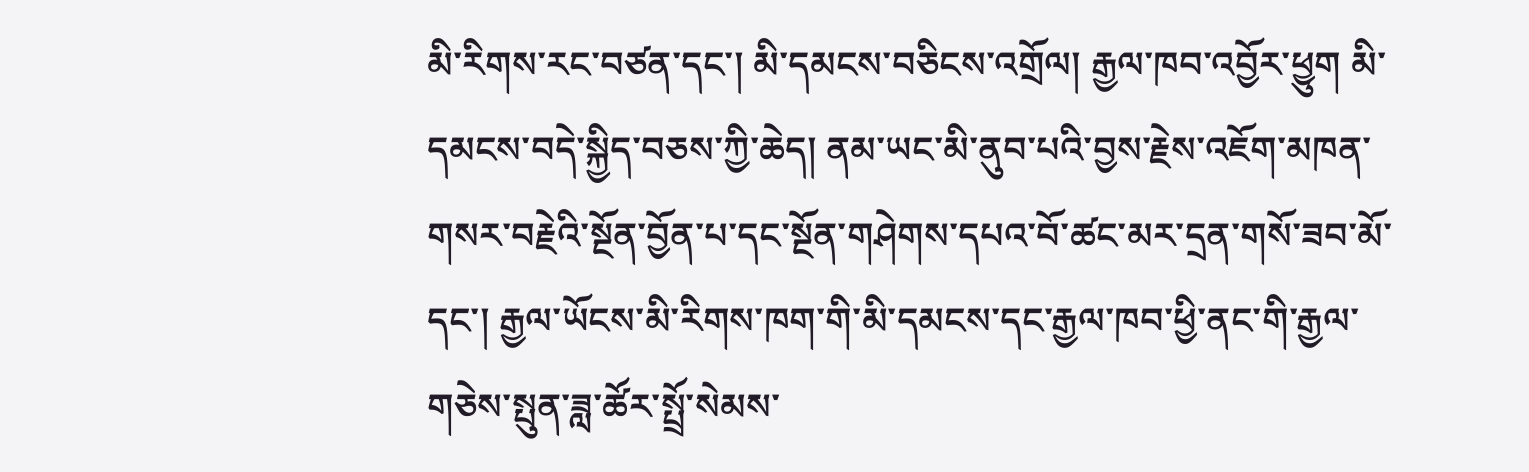མི་རིགས་རང་བཙན་དང་། མི་དམངས་བཅིངས་འགྲོལ། རྒྱལ་ཁབ་འབྱོར་ཕྱུག མི་དམངས་བདེ་སྐྱིད་བཅས་ཀྱི་ཆེད། ནམ་ཡང་མི་ནུབ་པའི་བྱས་རྗེས་འཇོག་མཁན་གསར་བརྗེའི་སྔོན་བྱོན་པ་དང་སྔོན་གཤེགས་དཔའ་བོ་ཚང་མར་དྲན་གསོ་ཟབ་མོ་དང་། རྒྱལ་ཡོངས་མི་རིགས་ཁག་གི་མི་དམངས་དང་རྒྱལ་ཁབ་ཕྱི་ནང་གི་རྒྱལ་གཅེས་སྤུན་ཟླ་ཚོར་སྤྲོ་སེམས་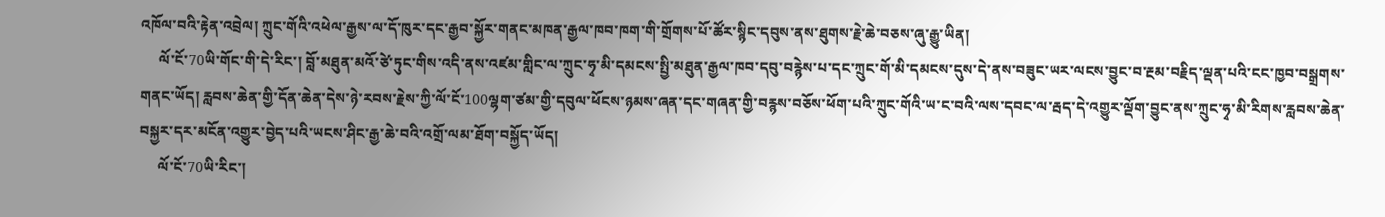འཁོལ་བའི་རྟེན་འབྲེལ། ཀྲུང་གོའི་འཕེལ་རྒྱས་ལ་དོ་ཁུར་དང་རྒྱབ་སྐྱོར་གནང་མཁན་རྒྱལ་ཁབ་ཁག་གི་གྲོགས་པོ་ཚོར་སྙིང་དབུས་ནས་ཐུགས་རྗེ་ཆེ་བཅས་ཞུ་རྒྱུ་ཡིན།
     ལོ་ངོ་70ཡི་གོང་གི་དེ་རིང་། བློ་མཐུན་མའོ་ཙེ་ཏུང་གིས་འདི་ནས་འཛམ་གླིང་ལ་ཀྲུང་ཧྭ་མི་དམངས་སྤྱི་མཐུན་རྒྱལ་ཁབ་དབུ་བརྙེས་པ་དང་ཀྲུང་གོ་མི་དམངས་དུས་དེ་ནས་བཟུང་ཡར་ལངས་བྱུང་བ་རྔམ་བརྗིད་ལྡན་པའི་ངང་ཁྱབ་བསྒྲགས་གནང་ཡོད། རླབས་ཆེན་གྱི་དོན་ཆེན་དེས་ཉེ་རབས་རྗེས་ཀྱི་ལོ་ངོ་100ལྷག་ཙམ་གྱི་དབུལ་ཕོངས་ཉམས་ཞན་དང་གཞན་གྱི་བརྙས་བཅོས་ཕོག་པའི་ཀྲུང་གོའི་ཡ་ང་བའི་ལས་དབང་ལ་རྦད་དེ་འགྱུར་ལྡོག་བྱུང་ནས་ཀྲུང་ཧྭ་མི་རིགས་རླབས་ཆེན་བསྐྱར་དར་མངོན་འགྱུར་བྱེད་པའི་ཡངས་ཤིང་རྒྱ་ཆེ་བའི་འགྲོ་ལམ་ཐོག་བསྐྱོད་ཡོད།
     ལོ་ངོ་70ཡི་རིང་།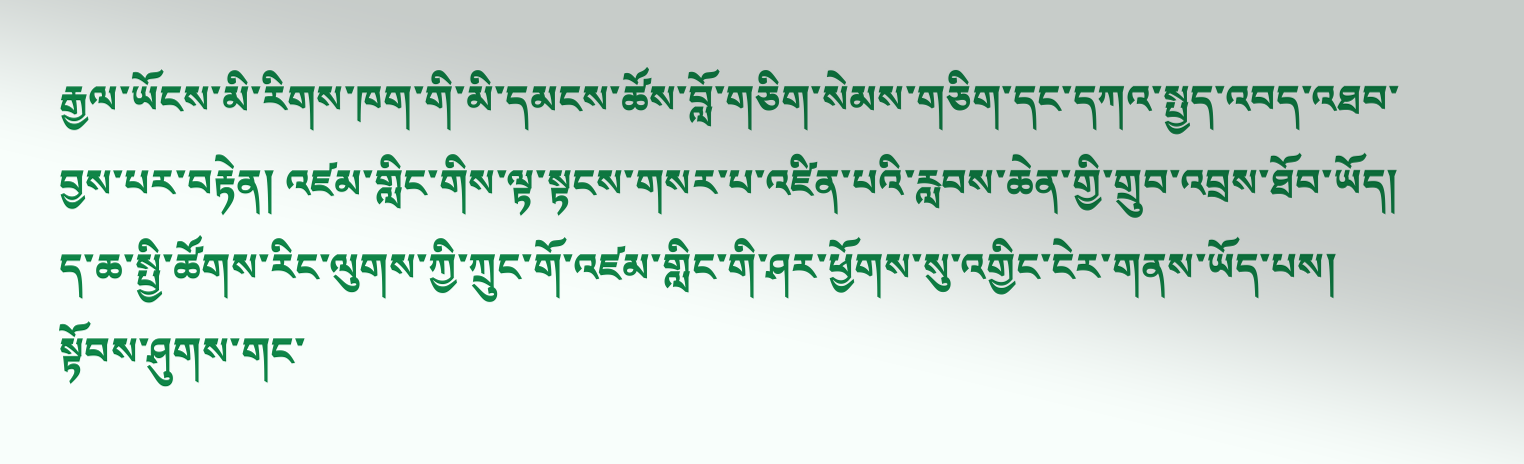རྒྱལ་ཡོངས་མི་རིགས་ཁག་གི་མི་དམངས་ཚོས་བློ་གཅིག་སེམས་གཅིག་དང་དཀའ་སྤྱད་འབད་འཐབ་བྱས་པར་བརྟེན། འཛམ་གླིང་གིས་ལྟ་སྟངས་གསར་པ་འཛིན་པའི་རླབས་ཆེན་གྱི་གྲུབ་འབྲས་ཐོབ་ཡོད། ད་ཆ་སྤྱི་ཚོགས་རིང་ལུགས་ཀྱི་ཀྲུང་གོ་འཛམ་གླིང་གི་ཤར་ཕྱོགས་སུ་འགྱིང་ངེར་གནས་ཡོད་པས། སྟོབས་ཤུགས་གང་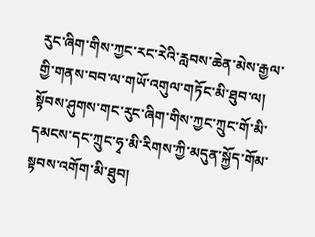རུང་ཞིག་གིས་ཀྱང་རང་རེའི་རླབས་ཆེན་མེས་རྒྱལ་གྱི་གནས་བབ་ལ་གཡོ་འགུལ་གཏོང་མི་ཐུབ་ལ། སྟོབས་ཤུགས་གང་རུང་ཞིག་གིས་ཀྱང་ཀྲུང་གོ་མི་དམངས་དང་ཀྲུང་ཧྭ་མི་རིགས་ཀྱི་མདུན་སྐྱོད་གོམ་སྟབས་འགོག་མི་ཐུབ།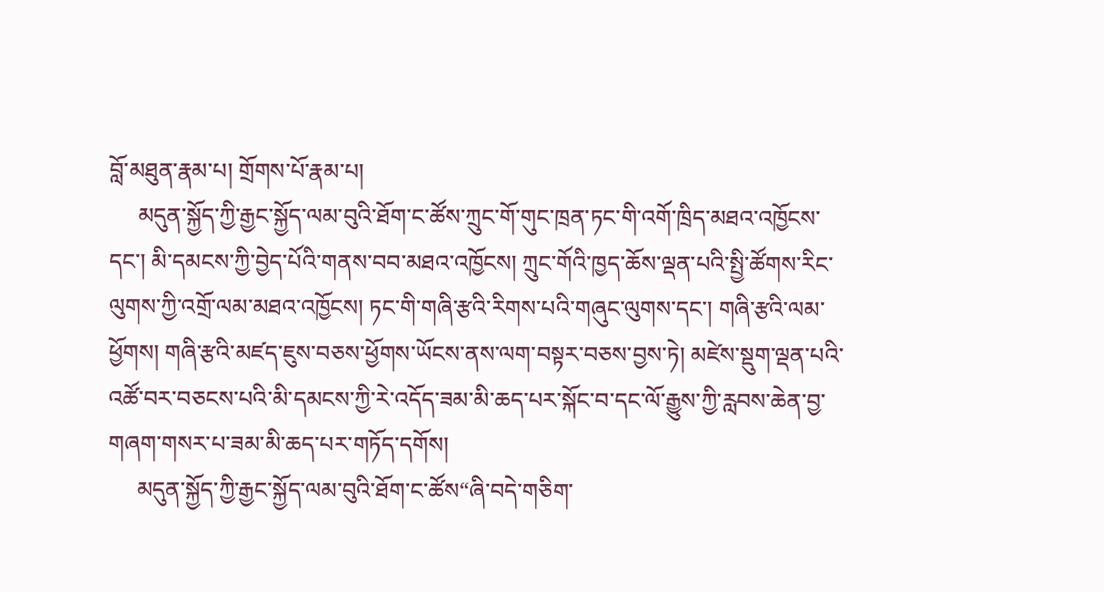བློ་མཐུན་རྣམ་པ། གྲོགས་པོ་རྣམ་པ།
     མདུན་སྐྱོད་ཀྱི་རྒྱང་སྐྱོད་ལམ་བུའི་ཐོག་ང་ཚོས་ཀྲུང་གོ་གུང་ཁྲན་ཏང་གི་འགོ་ཁྲིད་མཐའ་འཁྱོངས་དང་། མི་དམངས་ཀྱི་བྱེད་པོའི་གནས་བབ་མཐའ་འཁྱོངས། ཀྲུང་གོའི་ཁྱད་ཆོས་ལྡན་པའི་སྤྱི་ཚོགས་རིང་ལུགས་ཀྱི་འགྲོ་ལམ་མཐའ་འཁྱོངས། ཏང་གི་གཞི་རྩའི་རིགས་པའི་གཞུང་ལུགས་དང་། གཞི་རྩའི་ལམ་ཕྱོགས། གཞི་རྩའི་མཛད་ཇུས་བཅས་ཕྱོགས་ཡོངས་ནས་ལག་བསྟར་བཅས་བྱས་ཏེ། མཛེས་སྡུག་ལྡན་པའི་འཚོ་བར་བཅངས་པའི་མི་དམངས་ཀྱི་རེ་འདོད་ཟམ་མི་ཆད་པར་སྐོང་བ་དང་ལོ་རྒྱུས་ཀྱི་རླབས་ཆེན་བྱ་གཞག་གསར་པ་ཟམ་མི་ཆད་པར་གཏོད་དགོས།
     མདུན་སྐྱོད་ཀྱི་རྒྱང་སྐྱོད་ལམ་བུའི་ཐོག་ང་ཚོས“ཞི་བདེ་གཅིག་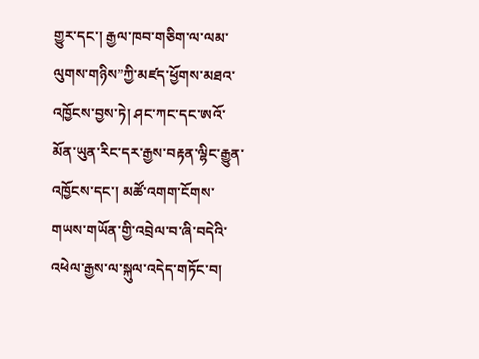གྱུར་དང་། རྒྱལ་ཁབ་གཅིག་ལ་ལམ་ལུགས་གཉིས”ཀྱི་མཛད་ཕྱོགས་མཐའ་འཁྱོངས་བྱས་ཏེ། ཤང་ཀང་དང་ཨའོ་མོན་ཡུན་རིང་དར་རྒྱས་བརྟན་ལྷིང་རྒྱུན་འཁྱོངས་དང་། མཚོ་འགག་ངོགས་གཡས་གཡོན་གྱི་འབྲེལ་བ་ཞི་བདེའི་འཕེལ་རྒྱས་ལ་སྐུལ་འདེད་གཏོང་བ།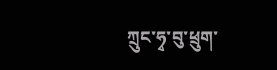ཀྲུང་ཧྭ་བུ་ཕྲུག་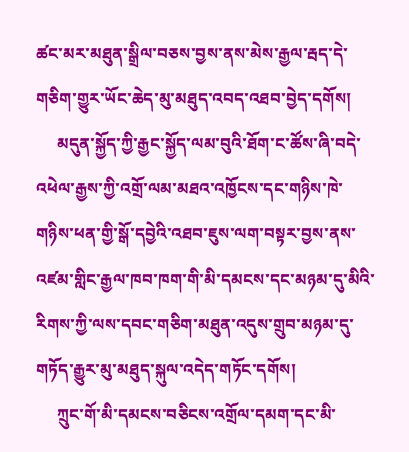ཚང་མར་མཐུན་སྒྲིལ་བཅས་བྱས་ནས་མེས་རྒྱལ་རྦད་དེ་གཅིག་གྱུར་ཡོང་ཆེད་མུ་མཐུད་འབད་འཐབ་བྱེད་དགོས།
     མདུན་སྐྱོད་ཀྱི་རྒྱང་སྐྱོད་ལམ་བུའི་ཐོག་ང་ཚོས་ཞི་བདེ་འཕེལ་རྒྱས་ཀྱི་འགྲོ་ལམ་མཐའ་འཁྱོངས་དང་གཉིས་ཁེ་གཉིས་ཕན་གྱི་སྒོ་དབྱེའི་འཐབ་ཇུས་ལག་བསྟར་བྱས་ནས་འཛམ་གླིང་རྒྱལ་ཁབ་ཁག་གི་མི་དམངས་དང་མཉམ་དུ་མིའི་རིགས་ཀྱི་ལས་དབང་གཅིག་མཐུན་འདུས་གྲུབ་མཉམ་དུ་གཏོད་རྒྱུར་མུ་མཐུད་སྐུལ་འདེད་གཏོང་དགོས།
     ཀྲུང་གོ་མི་དམངས་བཅིངས་འགྲོལ་དམག་དང་མི་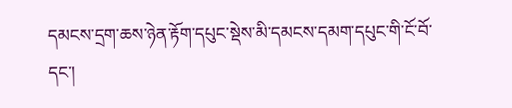དམངས་དྲག་ཆས་ཉེན་རྟོག་དཔུང་སྡེས་མི་དམངས་དམག་དཔུང་གི་ངོ་བོ་དང་།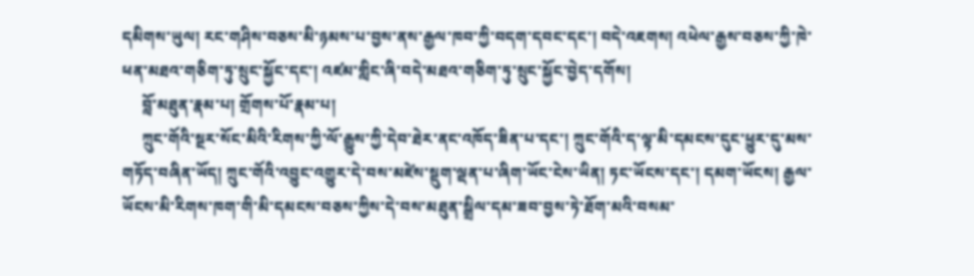དམིགས་ཡུལ། རང་གཤིས་བཅས་མི་ཉམས་པ་བྱས་ནས་རྒྱལ་ཁབ་ཀྱི་བདག་དབང་དང་། བདེ་འཇགས། འཕེལ་རྒྱས་བཅས་ཀྱི་ཁེ་ཕན་མཐའ་གཅིག་ཏུ་སྲུང་སྐྱོང་དང་། འཛམ་གླིང་ཞི་བདེ་མཐའ་གཅིག་ཏུ་སྲུང་སྐྱོང་བྱེད་དགོས།
     བློ་མཐུན་རྣམ་པ། གྲོགས་པོ་རྣམ་པ།
     ཀྲུང་གོའི་སྔར་སོང་མིའི་རིགས་ཀྱི་ལོ་རྒྱུས་ཀྱི་དེབ་ཐེར་ནང་འཁོད་ཟིན་པ་དང་། ཀྲུང་གོའི་ད་ལྟ་མི་དམངས་དུང་ཕྱུར་དུ་མས་གཏོད་བཞིན་ཡོད། ཀྲུང་གོའི་འབྱུང་འགྱུར་དེ་བས་མཛེས་སྡུག་ལྡན་པ་ཞིག་ཡོང་ངེས་ཡིན། ཏང་ཡོངས་དང་། དམག་ཡོངས། རྒྱལ་ཡོངས་མི་རིགས་ཁག་གི་མི་དམངས་བཅས་ཀྱིས་དེ་བས་མཐུན་སྒྲིལ་དམ་ཟབ་བྱས་ཏེ་ཐོག་མའི་བསམ་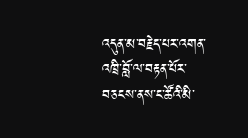འདུན་མ་བརྗེད་པར་འགན་འཁྲི་བློ་ལ་བརྟན་པོར་བཅངས་ནས་ང་ཚོའི་མི་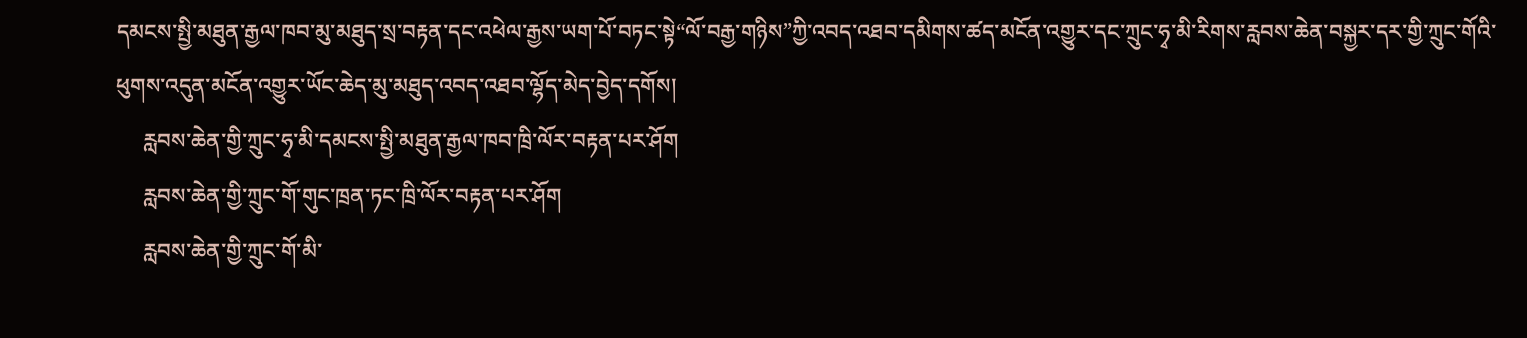དམངས་སྤྱི་མཐུན་རྒྱལ་ཁབ་མུ་མཐུད་སྲ་བརྟན་དང་འཕེལ་རྒྱས་ཡག་པོ་བཏང་སྟེ“ལོ་བརྒྱ་གཉིས”ཀྱི་འབད་འཐབ་དམིགས་ཚད་མངོན་འགྱུར་དང་ཀྲུང་ཧྭ་མི་རིགས་རླབས་ཆེན་བསྐྱར་དར་གྱི་ཀྲུང་གོའི་ཕུགས་འདུན་མངོན་འགྱུར་ཡོང་ཆེད་མུ་མཐུད་འབད་འཐབ་ལྷོད་མེད་བྱེད་དགོས།
     རླབས་ཆེན་གྱི་ཀྲུང་ཧྭ་མི་དམངས་སྤྱི་མཐུན་རྒྱལ་ཁབ་ཁྲི་ལོར་བརྟན་པར་ཤོག
     རླབས་ཆེན་གྱི་ཀྲུང་གོ་གུང་ཁྲན་ཏང་ཁྲི་ལོར་བརྟན་པར་ཤོག
     རླབས་ཆེན་གྱི་ཀྲུང་གོ་མི་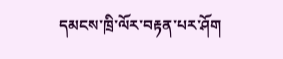དམངས་ཁྲི་ལོར་བརྟན་པར་ཤོག